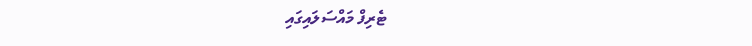ޓެރިފް މައްސަލައިގައި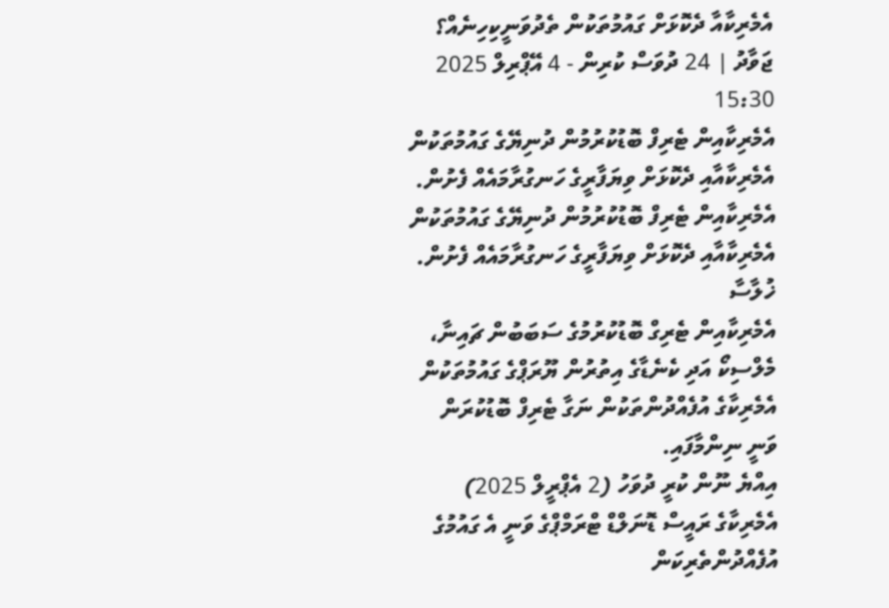އެމެރިކާއާ ދެކޮޅަށް ގައުމުތަކުން ތެދުވަނީކިހިނެއް؟
ޖަވާދު | 24 ދުވަސް ކުރިން - 4 އޭޕްރިލް 2025 15:30
އެމެރިކާއިން ޓެރިފް ބޮޑުކުރުމުން ދުނިޔޭގެ ގައުމުތަކުން އެމެރިކާއާއި ދެކޮޅަށް ވިޔަފާރީގެ ހަނގުރާމައެއް ފެށުން.
އެމެރިކާއިން ޓެރިފް ބޮޑުކުރުމުން ދުނިޔޭގެ ގައުމުތަކުން އެމެރިކާއާއި ދެކޮޅަށް ވިޔަފާރީގެ ހަނގުރާމައެއް ފެށުން.
ޚުލާސާ
އެމެރިކާއިން ޓެރިގް ބޮޑުކުރުމުގެ ސަބަބުން ޗައިނާ، މެލްސިކޯ އަދި ކެނެޑާގެ އިތުރުން ޔޫރަޕްގެ ގައުމުތަކުން އެމެރިކާގެ އުފެއްދުންތަކުން ނަގާ ޓެރިފް ބޮޑުކުރަން ވަނީ ނިންމާފައި.
އިއްޔެ ނޫން ކުރީ ދުވަހު (2 އެޕްރީލް 2025) އެމެރިކާގެ ރައީސް ޑޮނަލްޑް ޓްރަމްޕްގެ ވަނީ އެ ގައުމުގެ އުފެއްދުންތެރިކަން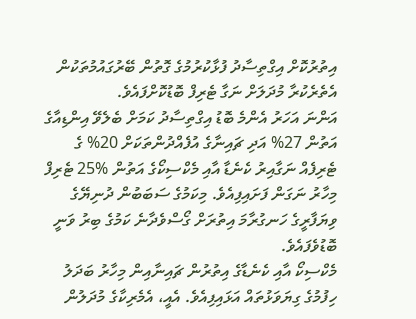އިތުރުކޮށް އިގްތިސާދު ފުޅާކުރުމުގެ ގޮތުން ބޭރުގައުމުތަކުން އެތެރެކުރާ މުދަލަށް ނަގާ ޓެރިފް ބޮޑުކޮށްފައެވެ.
އަންނަ އަހަރު އެންމެ ބޮޑު އިގްތިސާދު ކަމަށް ބެލެވޭ އިންޑިއާގެ އަތުން 27% އަދި ޗައިނާގެ އުފެއްދުންތަކަށް 20% ގެ ޓެރިފެއް ނަގާއިރު ކެނެޑާ އާއި މެކްސިކޯގެ އަތުން %25 ޓެރިފް މިހާރު ނަގަން ފަށައިފިއެވެ. މިކަމުގެ ސަބަބުން ދުނިޔޭގެ ވިޔަފާރީގެ ހަނގުރާމަ އިތުރަށް ގޯސްވެދާނެ ކަމުގެ ބިރު ވަނީ ބޮޑުވެފައެވެ.
މެކްސިކޯ އާއި ކެނެޑާގެ އިތުރުން ޗައިނާއިން މިހާރު ބަދަލު ހިފުމުގެ ގިޔަވަޅުތައް އަޅައިފިއެވެ. އެއީ، އެމެރިކާގެ މުދަލުން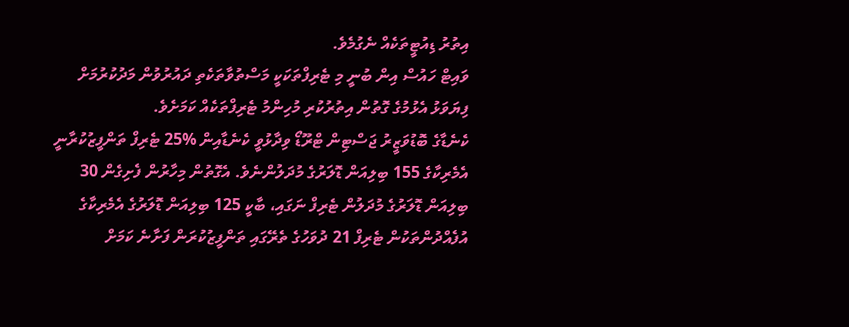އިތުރު ޑިއުޓީތަކެއް ނެގުމެވެ.
ވައިޓް ހައުސް އިން ބުނީ މި ޓެރިފްތަކަކީ މަސްތުވާތަކެތި ދައުރުވުން މަދުކުރުމަށް ފިޔަވަޅު އެޅުމުގެ ގޮތުން އިތުރުކުރި މުހިންމު ޓެރިފްތަކެއް ކަމަށެވެ.
ކެނެޑާގެ ބޮޑުވަޒީރު ޖަސްޓިން ޓްރޫޑޯ ވިދާޅުވީ ކެނެޑާއިން %25 ޓެރިފް ތަންފީޒުކުރާނީ އެމެރިކާގެ 155 ބިލިއަން ޑޮލަރުގެ މުދަލުންނެވެ. އެގޮތުން މިހާރުން ފެށިގެން 30 ބިލިއަން ޑޮލަރުގެ މުދަލުން ޓެރިފް ނަގައި، ބާކީ 125 ބިލިއަން ޑޮލަރުގެ އެމެރިކާގެ އުފެއްދުންތަކުން ޓެރިފް 21 ދުވަހުގެ ތެރޭގައި ތަންފީޒުކުރަން ފަށާނެ ކަމަށް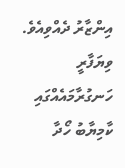އިންޒާރު ދެއްވިއެވެ.
ވިޔަފާރީ ހަނގުރާމައެއްގައި ކާމިޔާބު ހޯދާ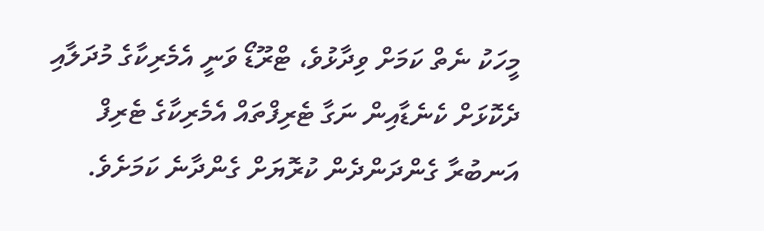މީހަކު ނެތް ކަމަށް ވިދާޅުވެ، ޓްރޫޑޯ ވަނީ އެމެރިކާގެ މުދަލާއި ދެކޮޅަށް ކެނެޑާއިން ނަގާ ޓެރިފްތައް އެމެރިކާގެ ޓެރިފް އަނބުރާ ގެންދަންދެން ކުރޮޔަށް ގެންދާނެ ކަމަށެވެ.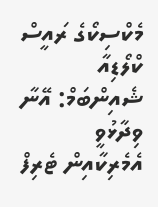މެކްސިކޯގެ ރައީސް ކްލޯޑިއާ ޝެއިންބަމް: އޭނާ ވިދާޅުވީ އެމެރިކާއިން ޓެރިފް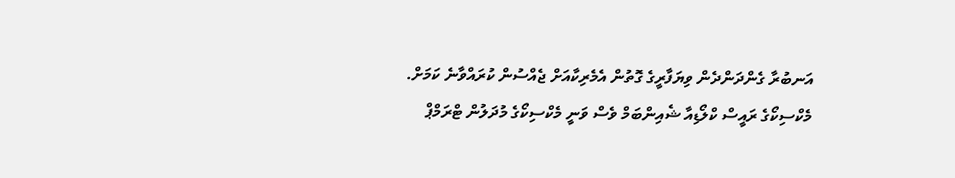އަނބުރާ ގެންދަންދެން ވިޔަފާރީގެ ގޮތުން އެމެރިކާއަށް ޖެއްސުން ކުރައްވާނެ ކަމަށް.
މެކްސިކޯގެ ރައީސް ކްލޯޑިއާ ޝެއިންބަމް ވެސް ވަނީ މެކްސިކޯގެ މުދަލުން ޓްރަމްޕް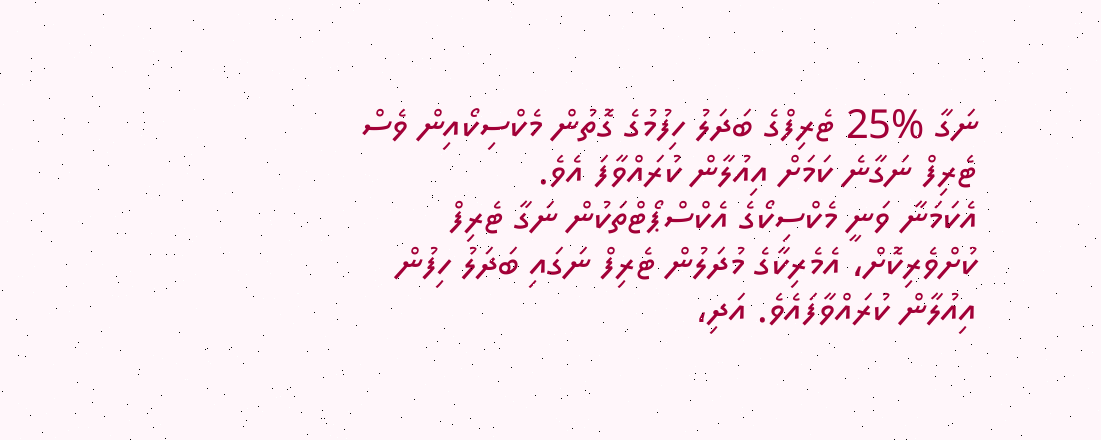ނަގާ %25 ޓެރިފްގެ ބަދަލު ހިފުމުގެ ގޮތުން މެކްސިކޯއިން ވެސް ޓެރިފް ނަގާނެ ކަމަށް އިއުލާން ކުރައްވާފަ އެވެ.
އެކަމަނާ ވަނީ މެކްސިކޯގެ އެކްސްޕޯޓްތަކުން ނަގާ ޓެރިފް ކުށްވެރިކޮށް، އެމެރިކާގެ މުދަލުން ޓެރިފް ނަގައި ބަދަލު ހިފުން އިއުލާން ކުރައްވާފައެވެ. އަދި،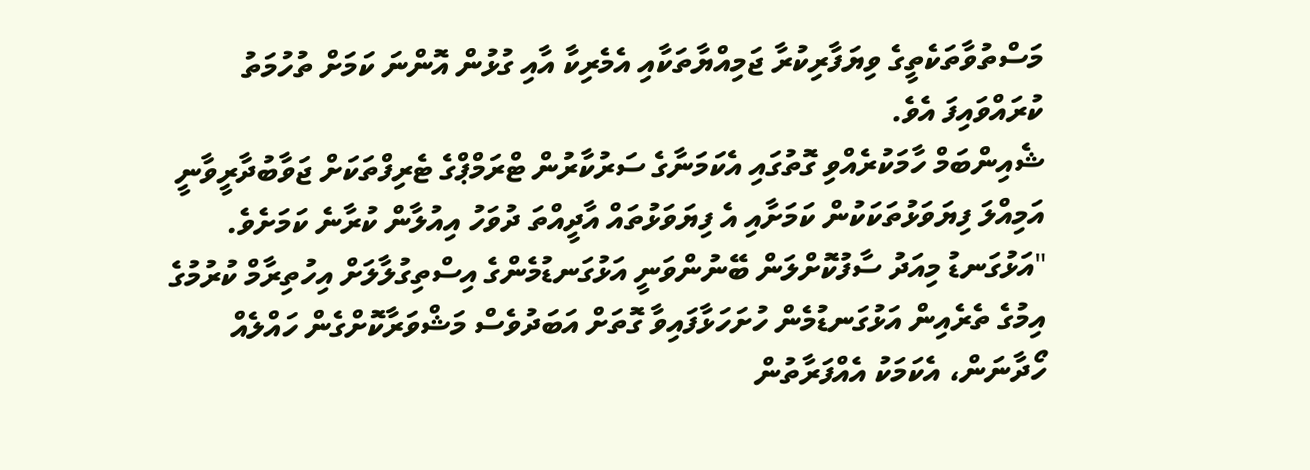މަސްތުވާތަކެތީގެ ވިޔަފާރިކުރާ ޖަމިއްޔާތަކާއި އެމެރިކާ އާއި ގުޅުން އޮންނަ ކަމަށް ތުހުމަތު ކުރައްވައިފަ އެވެ.
ޝެއިންބަމް ހާމަކުރެއްވި ގޮތުގައި އެކަމަނާގެ ސަރުކާރުން ޓްރަމްޕްގެ ޓެރިފްތަކަށް ޖަވާބުދާރީވާނީ އަމިއްލަ ފިޔަވަޅުތަކަކުން ކަމަށާއި އެ ފިޔަވަޅުތައް އާދީއްތަ ދުވަހު އިއުލާން ކުރާނެ ކަމަށެވެ.
"އަޅުގަނޑު މިއަދު ސާފުކޮށްލަން ބޭނުންވަނީ އަޅުގަނޑުމެންގެ އިސްތިގުލާލަށް އިހުތިރާމް ކުރުމުގެ އިމުގެ ތެރެއިން އަޅުގަނޑުމެން ހުށަހަޅާފައިވާ ގޮތަށް އަބަދުވެސް މަޝްވަރާކޮށްގެން ހައްލެއް ހޯދާނަން، އެކަމަކު އެއްފަރާތުން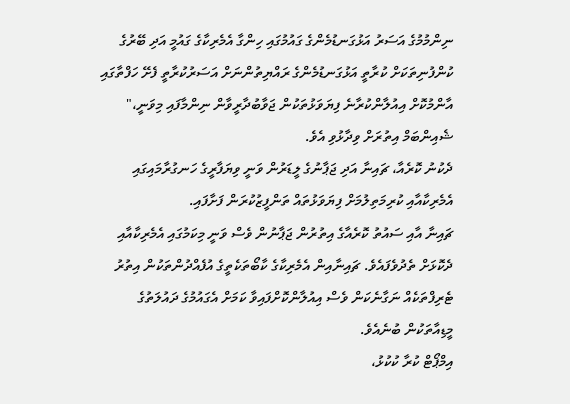ނިންމުމުގެ އަސަރު އަޅުގަނޑުމެންގެ ގައުމުގައި ހިންގާ އެމެރިކާގެ ގައުމީ އަދި ބޭރުގެ ކުންފުނިތަކަށް ކުރާތީ އަޅުގަނޑުމެންގެ ރައްޔިތުންނަށް އަސަރުކުރާތީ ފެށޭ ހަފްތާގައި އާންމުކޮށް އިއުލާންކުރާނެ ފިޔަވަޅުތަކުން ޖަވާބުދާރީވާން ނިންމާފައި މިވަނީ،" ޝެއިންބަމް އިތުރަށް ވިދާޅުވި އެވެ.
ދެކުނު ކޮރެއާ، ޗައިނާ އަދި ޖަޕާނުގެ ލީޑަރުން ވަނީ ވިޔަފާރީގެ ހަނގުރާމައިގައި އެމެރިކާއާއި ކުރިމަތިލުމަށް ފިޔަވަޅުތައް ތަންފީޒުކުރަން ފަށާފައި.
ޗައިނާ އާއި ސައުތު ކޮރެއާގެ އިތުރުން ޖަޕާނުން ވެސް ވަނީ މިކަމުގައި އެމެރިކާއާއި ދެކޮޅަށް ތެދުވެފައެވެ. ޗައިނާއިން އެމެރިކާގެ ކާބޯތަކެތީގެ އުފެއްދުންތަކުން އިތުރު ޓެރިފްތަކެއް ނަގާނެކަން ވެސް އިއުލާންކޮށްފައިވާ ކަމަށް އެގައުމުގެ ދައުލަތުގެ މީޑިއާތަކުން ބުނެއެވެ.
އިމްޕޯޓް ކުރާ ކުކުޅު،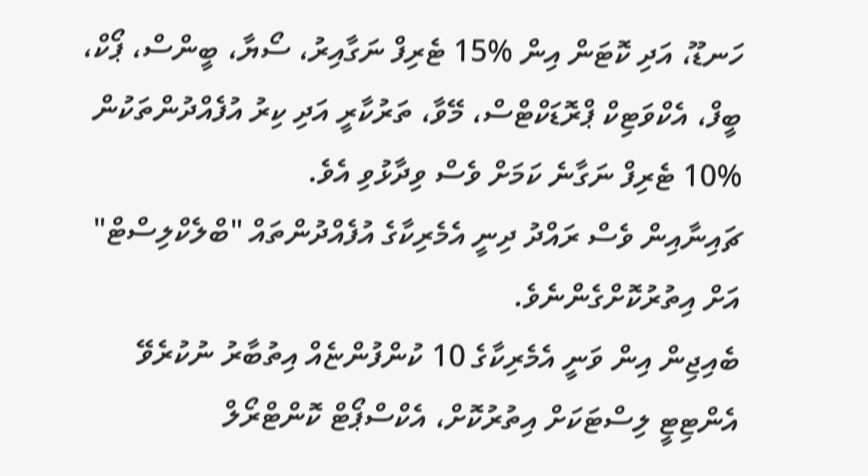ހަނޑޫ، އަދި ކޮޓަން އިން %15 ޓެރިފް ނަގާއިރު، ސޯޔާ، ބީންސް، ޕޯކް، ބީފް، އެކްވަޓިކް ޕްރޮޑަކްޓްސް، މޭވާ، ތަރުކާރީ އަދި ކިރު އުފެއްދުންތަކުން %10 ޓެރިފް ނަގާނެ ކަމަށް ވެސް ވިދާޅުވި އެވެ.
ޗައިނާއިން ވެސް ރައްދު ދިނީ އެމެރިކާގެ އުފެއްދުންތައް "ބްލެކްލިސްޓް" އަށް އިތުރުކޮށްގެންނެވެ.
ބެއިޖިން އިން ވަނީ އެމެރިކާގެ 10 ކުންފުންޏެއް އިތުބާރު ނުކުރެވޭ އެންޓިޓީ ލިސްޓަކަށް އިތުރުކޮށް، އެކްސްޕޯޓް ކޮންޓްރޯލް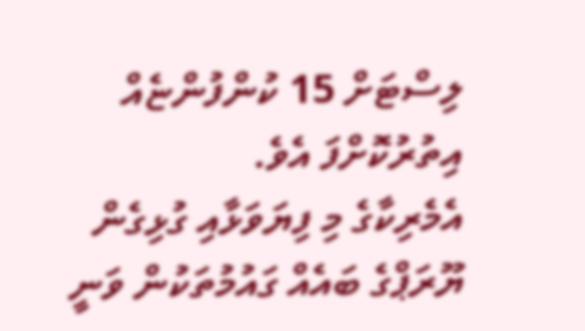ލިސްޓަށް 15 ކުންފުންޏެއް އިތުރުކޮށްފަ އެވެ.
އެމެރިކާގެ މި ފިޔަވަޅާއި ގުޅިގެން ޔޫރަޕްގެ ބައެއް ގައުމުތަކުން ވަނީ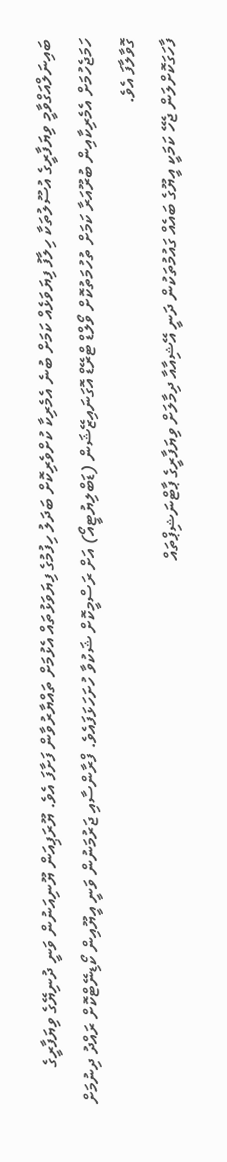ބައިނަލްއަގްވާމީ ވިޔަފާރީގެ އުސޫލުތަކާ ހިލާފު ފިޔަވަޅެއް ކަމަށް ބުނެ އެމެރިކާ ކުށްވެރިކޮށް ބަދަލު ހިފުމުގެ ފިޔަވަޅުތައް އެޅުމަށް ތައްޔާރުވާން ފަށާފަ އެވެ. ޔޫރަޕިއަން ޔޫނިއަނުން ވަނީ ދުނިޔޭގެ ވިޔަފާރީގެ ހަމަޖެހުމަށް އެމެރިކާއިން ބުރޫއަރާ ކަމަށް ތުހުމަތުކޮށް ވޯލްޑް ޓްރޭޑް އޮގަނައިޒޭޝަން (ޑަބްލިޔުޓީއޯ) އަށް ރަސްމީކޮށް ޝަކުވާ ހުށަހަޅަފައެވެ. ފްރާންސާއި ޖަރުމަނުން ވަނީ އީޔޫއިން ކޯޑިނޭޓްކޮށް ރައްދު ދިނުމަށް ގޮވާލާފަ އެވެ.
ފާހަގަކޮށްލަން ޖެހޭ ކަމަކީ އީޔޫގެ ބައެއް ގައުމުތަކުން ދަނީ އޭޝިއާއާ ދިމާލަށް ވިޔަފާރީގެ ޕާޓްނަޝިޕްތައް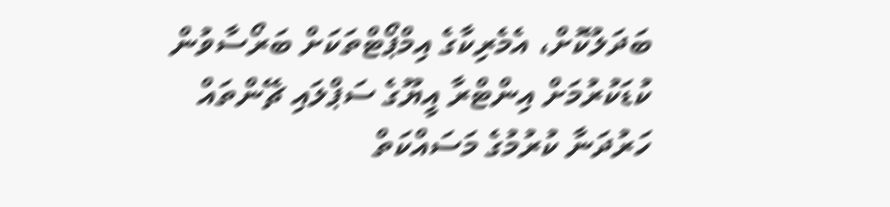ބަދަލުކޮށް، އެމެރިކާގެ އިމްޕޯޓްތަކަށް ބަރޯސާވުން ކުޑަކުރުމަށް އިންޓްރާ އީޔޫގެ ސަޕްލައި ޗޭންތައް ހަރުދަނާ ކުރުމުގެ މަސައްކަތް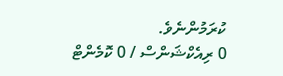ކުރަމުންނެވެ.
0 ރިއެކްޝަންސް / 0 ކޮމެންޓް